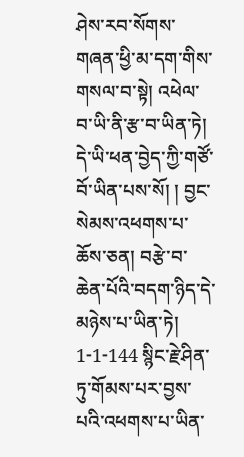ཤེས་རབ་སོགས་གཞན་ཕྱི་མ་དག་གིས་གསལ་བ་སྟེ། འཕེལ་ བ་ཡི་ནི་རྩ་བ་ཡིན་ཏེ། དེ་ཡི་ཕན་བྱེད་ཀྱི་གཙོ་བོ་ཡིན་པས་སོ། ། བྱང་སེམས་འཕགས་པ་ཆོས་ཅན། བརྩེ་བ་ཆེན་པོའི་བདག་ཉིད་དེ་མཉེས་པ་ཡིན་ཏེ། 1-1-144 སྙིང་རྗེ་ཤིན་ཏུ་གོམས་པར་བྱས་པའི་འཕགས་པ་ཡིན་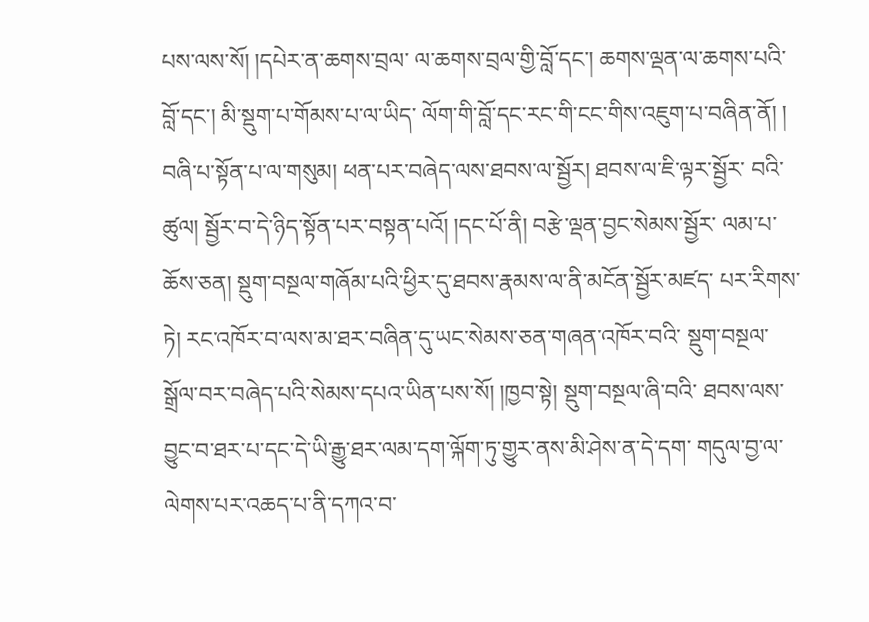པས་ལས་སོ། །དཔེར་ན་ཆགས་བྲལ་ ལ་ཆགས་བྲལ་གྱི་བློ་དང་། ཆགས་ལྡན་ལ་ཆགས་པའི་བློ་དང་། མི་སྡུག་པ་གོམས་པ་ལ་ཡིད་ ལོག་གི་བློ་དང་རང་གི་ངང་གིས་འཇུག་པ་བཞིན་ནོ། ། བཞི་པ་སྟོན་པ་ལ་གསུམ། ཕན་པར་བཞེད་ལས་ཐབས་ལ་སྦྱོར། ཐབས་ལ་ཇི་ལྟར་སྦྱོར་ བའི་ཚུལ། སྦྱོར་བ་དེ་ཉིད་སྟོན་པར་བསྟན་པའོ། །དང་པོ་ནི། བརྩེ་ལྡན་བྱང་སེམས་སྦྱོར་ ལམ་པ་ཆོས་ཅན། སྡུག་བསྔལ་གཞོམ་པའི་ཕྱིར་དུ་ཐབས་རྣམས་ལ་ནི་མངོན་སྦྱོར་མཛད་ པར་རིགས་ཏེ། རང་འཁོར་བ་ལས་མ་ཐར་བཞིན་དུ་ཡང་སེམས་ཅན་གཞན་འཁོར་བའི་ སྡུག་བསྔལ་སྒྲོལ་བར་བཞེད་པའི་སེམས་དཔའ་ཡིན་པས་སོ། །ཁྱབ་སྟེ། སྡུག་བསྔལ་ཞི་བའི་ ཐབས་ལས་བྱུང་བ་ཐར་པ་དང་དེ་ཡི་རྒྱུ་ཐར་ལམ་དག་ལྐོག་ཏུ་གྱུར་ནས་མི་ཤེས་ན་དེ་དག་ གདུལ་བྱ་ལ་ལེགས་པར་འཆད་པ་ནི་དཀའ་བ་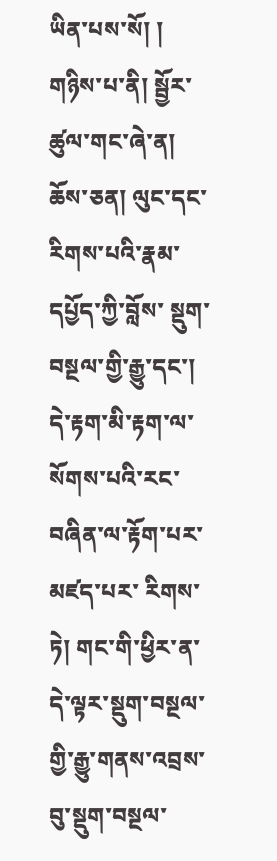ཡིན་པས་སོ། ། གཉིས་པ་ནི། སྦྱོར་ཚུལ་གང་ཞེ་ན། ཆོས་ཅན། ལུང་དང་རིགས་པའི་རྣམ་དཔྱོད་ཀྱི་བློས་ སྡུག་བསྔལ་གྱི་རྒྱུ་དང་། དེ་རྟག་མི་རྟག་ལ་སོགས་པའི་རང་བཞིན་ལ་རྟོག་པར་མཛད་པར་ རིགས་ཏེ། གང་གི་ཕྱིར་ན་དེ་ལྟར་སྡུག་བསྔལ་གྱི་རྒྱུ་གནས་འབྲས་བུ་སྡུག་བསྔལ་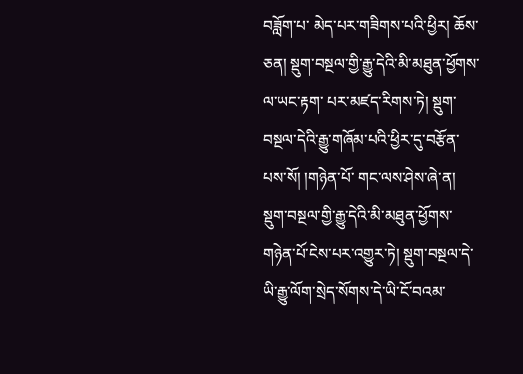བཟློག་པ་ མེད་པར་གཟིགས་པའི་ཕྱིར། ཆོས་ཅན། སྡུག་བསྔལ་གྱི་རྒྱུ་དེའི་མི་མཐུན་ཕྱོགས་ལ་ཡང་རྟག་ པར་མཛད་རིགས་ཏེ། སྡུག་བསྔལ་དེའི་རྒྱུ་གཞོམ་པའི་ཕྱིར་དུ་བརྩོན་པས་སོ། །གཉེན་པོ་ གང་ལས་ཤེས་ཞེ་ན། སྡུག་བསྔལ་གྱི་རྒྱུ་དེའི་མི་མཐུན་ཕྱོགས་གཉེན་པོ་ངེས་པར་འགྱུར་ཏེ། སྡུག་བསྔལ་དེ་ཡི་རྒྱུ་ལོག་སྲེད་སོགས་དེ་ཡི་ངོ་བའམ་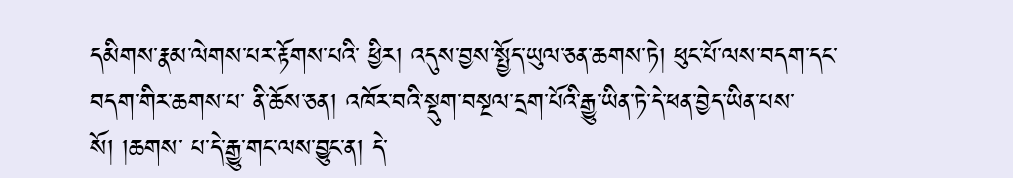དམིགས་རྣམ་ལེགས་པར་རྟོགས་པའི་ ཕྱིར། འདུས་བྱས་སྤྱོད་ཡུལ་ཅན་ཆགས་ཏེ། ཕུང་པོ་ལས་བདག་དང་བདག་གིར་ཆགས་པ་ ནི་ཆོས་ཅན། འཁོར་བའི་སྡུག་བསྔལ་དྲག་པོའི་རྒྱུ་ཡིན་ཏེ་དེ་ཕན་བྱེད་ཡིན་པས་སོ། །ཆགས་ པ་དེ་རྒྱུ་གང་ལས་བྱུང་ན། དེ་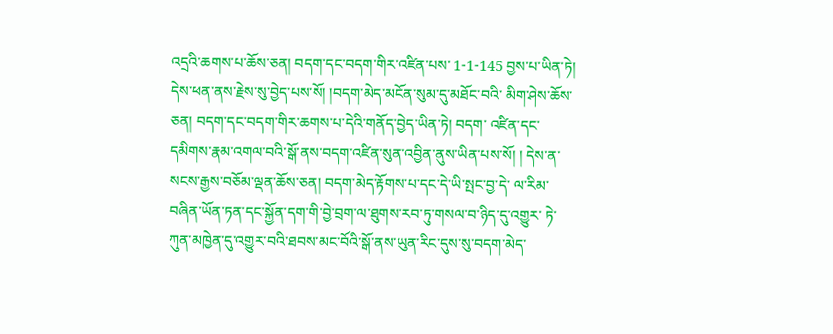འདྲའི་ཆགས་པ་ཆོས་ཅན། བདག་དང་བདག་གིར་འཛིན་པས་ 1-1-145 བྱས་པ་ཡིན་ཏེ། དེས་ཕན་ནས་རྗེས་སུ་བྱེད་པས་སོ། །བདག་མེད་མངོན་སུམ་དུ་མཐོང་བའི་ མིག་ཤེས་ཆོས་ཅན། བདག་དང་བདག་གིར་ཆགས་པ་དེའི་གནོད་བྱེད་ཡིན་ཏེ། བདག་ འཛིན་དང་དམིགས་རྣམ་འགལ་བའི་སྒོ་ནས་བདག་འཛིན་སུན་འབྱིན་ནུས་ཡིན་པས་སོ། ། དེས་ན་སངས་རྒྱས་བཅོམ་ལྡན་ཆོས་ཅན། བདག་མེད་རྟོགས་པ་དང་དེ་ཡི་སྤང་བྱ་དེ་ ལ་རིམ་བཞིན་ཡོན་ཏན་དང་སྐྱོན་དག་གི་བྱེ་བྲག་ལ་ཐུགས་རབ་ཏུ་གསལ་བ་ཉིད་དུ་འགྱུར་ ཏེ་ཀུན་མཁྱེན་དུ་འགྱུར་བའི་ཐབས་མང་བོའི་སྒོ་ནས་ཡུན་རིང་དུས་སུ་བདག་མེད་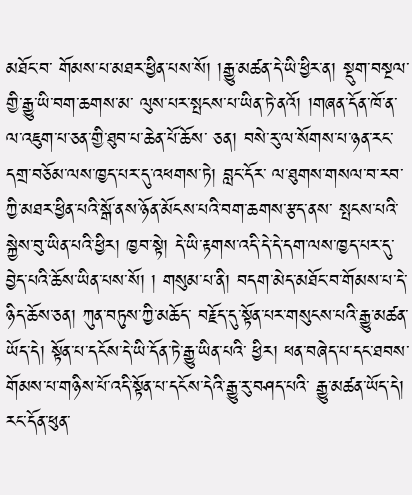མཐོང་བ་ གོམས་པ་མཐར་ཕྱིན་པས་སོ། །རྒྱུ་མཚན་དེ་ཡི་ཕྱིར་ན། སྡུག་བསྔལ་གྱི་རྒྱུ་ཡི་བག་ཆགས་མ་ ལུས་པར་སྤངས་པ་ཡིན་ཏེ་ནའོ། །གཞན་དོན་ཁོ་ན་ལ་འཇུག་པ་ཅན་གྱི་ཐུབ་པ་ཆེན་པོ་ཆོས་ ཅན། བསེ་རུ་ལ་སོགས་པ་ཉན་རང་དགྲ་བཅོམ་ལས་ཁྱད་པར་དུ་འཕགས་ཏེ། བླང་དོར་ ལ་ཐུགས་གསལ་བ་རབ་ཀྱི་མཐར་ཕྱིན་པའི་སྒོ་ནས་ཉོན་མོངས་པའི་བག་ཆགས་རྩད་ནས་ སྤངས་པའི་སྐྱེས་བུ་ཡིན་པའི་ཕྱིར། ཁྱབ་སྟེ། དེ་ཡི་རྟགས་འདི་དེ་དེ་དག་ལས་ཁྱད་པར་དུ་ བྱེད་པའི་ཆོས་ཡིན་པས་སོ། ། གསུམ་པ་ནི། བདག་མེད་མཐོང་བ་གོམས་པ་དེ་ཉིད་ཆོས་ཅན། ཀུན་བཏུས་ཀྱི་མཆོད་ བརྗོད་དུ་སྟོན་པར་གསུངས་པའི་རྒྱུ་མཚན་ཡོད་དེ། སྟོན་པ་དངོས་དེ་ཡི་དོན་ཏེ་རྒྱུ་ཡིན་པའི་ ཕྱིར། ཕན་བཞེད་པ་དང་ཐབས་གོམས་པ་གཉིས་པོ་འདི་སྟོན་པ་དངོས་དེའི་རྒྱུ་རུ་བཤད་པའི་ རྒྱུ་མཚན་ཡོད་དེ། རང་དོན་ཕུན་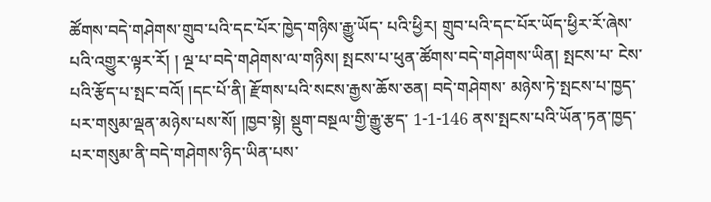ཚོགས་བདེ་གཤེགས་གྲུབ་པའི་དང་པོར་ཁྱེད་གཉིས་རྒྱུ་ཡོད་ པའི་ཕྱིར། གྲུབ་པའི་དང་པོར་ཡོད་ཕྱིར་རོ་ཞེས་པའི་འགྱུར་ལྟར་རོ། ། ལྔ་པ་བདེ་གཤེགས་ལ་གཉིས། སྤངས་པ་ཕུན་ཚོགས་བདེ་གཤེགས་ཡིན། སྤངས་པ་ ངེས་པའི་རྩོད་པ་སྤང་བའོ། །དང་པོ་ནི། རྫོགས་པའི་སངས་རྒྱས་ཆོས་ཅན། བདེ་གཤེགས་ མཉེས་ཏེ་སྤངས་པ་ཁྱད་པར་གསུམ་ལྡན་མཉེས་པས་སོ། །ཁྱབ་སྟེ། སྡུག་བསྔལ་གྱི་རྒྱུ་རྩད་ 1-1-146 ནས་སྤངས་པའི་ཡོན་ཏན་ཁྱད་པར་གསུམ་ནི་བདེ་གཤེགས་ཉིད་ཡིན་པས་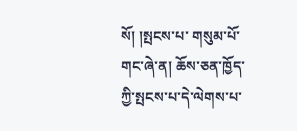སོ། །སྤངས་པ་ གསུམ་པོ་གང་ཞེ་ན། ཆོས་ཅན་ཁྱོད་ཀྱི་སྤངས་པ་དེ་ལེགས་པ་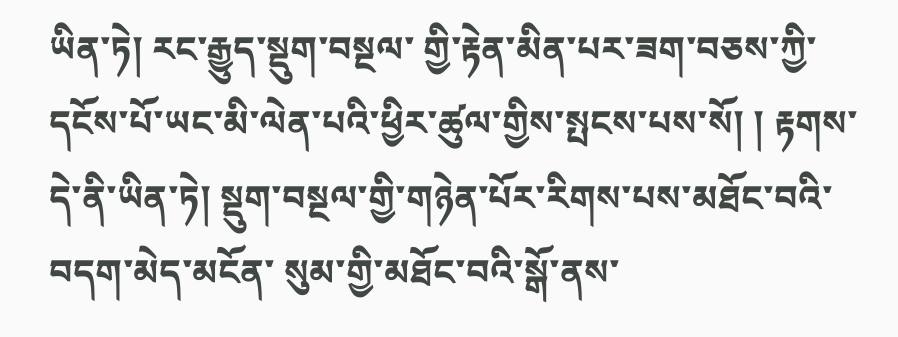ཡིན་ཏེ། རང་རྒྱུད་སྡུག་བསྔལ་ གྱི་རྟེན་མིན་པར་ཟག་བཅས་ཀྱི་དངོས་པོ་ཡང་མི་ལེན་པའི་ཕྱིར་ཚུལ་གྱིས་སྤངས་པས་སོ། ། རྟགས་དེ་ནི་ཡིན་ཏེ། སྡུག་བསྔལ་གྱི་གཉེན་པོར་རིགས་པས་མཐོང་བའི་བདག་མེད་མངོན་ སུམ་གྱི་མཐོང་བའི་སྒོ་ནས་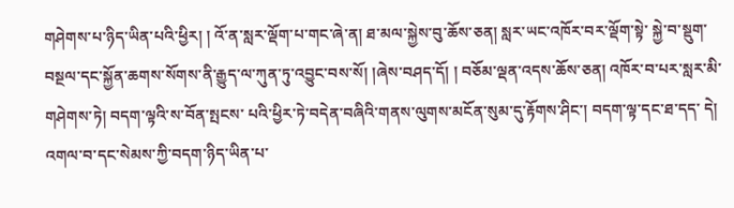གཤེགས་པ་ཉིད་ཡིན་པའི་ཕྱིར། ། འོ་ན་སླར་ལྡོག་པ་གང་ཞེ་ན། ཐ་མལ་སྐྱེས་བུ་ཆོས་ཅན། སླར་ཡང་འཁོར་བར་ལྡོག་སྟེ་ སྐྱེ་བ་སྡུག་བསྔལ་དང་སྐྱོན་ཆགས་སོགས་ནི་རྒྱུད་ལ་ཀུན་ཏུ་འབྱུང་བས་སོ། །ཞེས་བཤད་དོ། ། བཅོམ་ལྡན་འདས་ཆོས་ཅན། འཁོར་བ་པར་སླར་མི་གཤེགས་ཏེ། བདག་ལྟའི་ས་བོན་སྤངས་ པའི་ཕྱིར་ཏེ་བདེན་བཞིའི་གནས་ལུགས་མངོན་སུམ་དུ་རྟོགས་ཤིང་། བདག་ལྟ་དང་ཐ་དད་ དེ། འགལ་བ་དང་སེམས་ཀྱི་བདག་ཉིད་ཡིན་པ་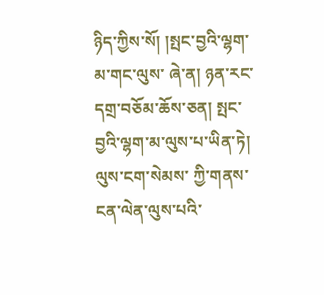ཉིད་ཀྱིས་སོ། །སྤང་བྱའི་ལྷག་མ་གང་ལུས་ ཞེ་ན། ཉན་རང་དགྲ་བཅོམ་ཆོས་ཅན། སྤང་བྱའི་ལྷག་མ་ལུས་པ་ཡིན་ཏེ། ལུས་ངག་སེམས་ ཀྱི་གནས་ངན་ལེན་ལུས་པའི་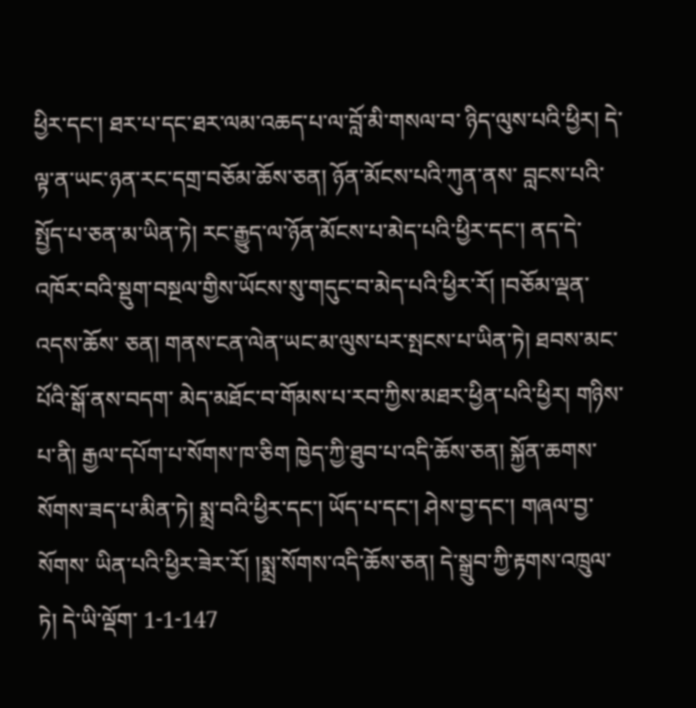ཕྱིར་དང་། ཐར་པ་དང་ཐར་ལམ་འཆད་པ་ལ་བློ་མི་གསལ་བ་ ཉིད་ལུས་པའི་ཕྱིར། དེ་ལྟ་ན་ཡང་ཉན་རང་དགྲ་བཅོམ་ཆོས་ཅན། ཉོན་མོངས་པའི་ཀུན་ནས་ བླངས་པའི་སྤྱོད་པ་ཅན་མ་ཡིན་ཏེ། རང་རྒྱུད་ལ་ཉོན་མོངས་པ་མེད་པའི་ཕྱིར་དང་། ནད་དེ་ འཁོར་བའི་སྡུག་བསྔལ་གྱིས་ཡོངས་སུ་གདུང་བ་མེད་པའི་ཕྱིར་རོ། །བཅོམ་ལྡན་འདས་ཆོས་ ཅན། གནས་ངན་ལེན་ཡང་མ་ལུས་པར་སྤངས་པ་ཡིན་ཏེ། ཐབས་མང་པོའི་སྒོ་ནས་བདག་ མེད་མཐོང་བ་གོམས་པ་རབ་ཀྱིས་མཐར་ཕྱིན་པའི་ཕྱིར། གཉིས་པ་ནི། རྒྱལ་དཔོག་པ་སོགས་ཁ་ཅིག ཁྱེད་ཀྱི་ཐུབ་པ་འདི་ཆོས་ཅན། སྐྱོན་ཆགས་ སོགས་ཟད་པ་མིན་ཏེ། སྨྲ་བའི་ཕྱིར་དང་། ཡོད་པ་དང་། ཤེས་བྱ་དང་། གཞལ་བྱ་སོགས་ ཡིན་པའི་ཕྱིར་ཟེར་རོ། །སྨྲ་སོགས་འདི་ཆོས་ཅན། དེ་སྒྲུབ་ཀྱི་རྟགས་འཁྲུལ་ཏེ། དེ་ཡི་ལྡོག་ 1-1-147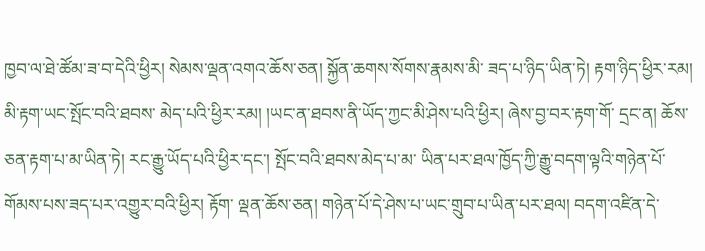ཁྱབ་ལ་ཐེ་ཚོམ་ཟ་བ་དེའི་ཕྱིར། སེམས་ལྡན་འགའ་ཆོས་ཅན། སྐྱོན་ཆགས་སོགས་རྣམས་མི་ ཟད་པ་ཉིད་ཡིན་ཏེ། རྟག་ཉིད་ཕྱིར་རམ། མི་རྟག་ཡང་སྤོང་བའི་ཐབས་ མེད་པའི་ཕྱིར་རམ། །ཡང་ན་ཐབས་ནི་ཡོད་ཀྱང་མི་ཤེས་པའི་ཕྱིར། ཞེས་བྱ་བར་རྟག་གོ་ དྲང་ན། ཆོས་ཅན་རྟག་པ་མ་ཡིན་ཏེ། རང་རྒྱུ་ཡོད་པའི་ཕྱིར་དང་། སྤོང་བའི་ཐབས་མེད་པ་མ་ ཡིན་པར་ཐལ་ཁྱོད་ཀྱི་རྒྱུ་བདག་ལྟའི་གཉེན་པོ་གོམས་པས་ཟད་པར་འགྱུར་བའི་ཕྱིར། རྟོག་ ལྡན་ཆོས་ཅན། གཉེན་པོ་དེ་ཤེས་པ་ཡང་གྲུབ་པ་ཡིན་པར་ཐལ། བདག་འཛིན་དེ་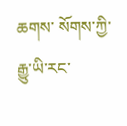ཆགས་ སོགས་ཀྱི་རྒྱུ་ཡི་རང་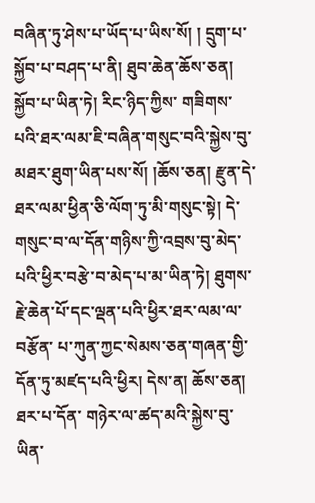བཞིན་ཏུ་ཤེས་པ་ཡོད་པ་ཡིས་སོ། ། དྲུག་པ་སྐྱོབ་པ་བཤད་པ་ནི། ཐུབ་ཆེན་ཆོས་ཅན། སྐྱོབ་པ་ཡིན་ཏེ། རིང་ཉིད་ཀྱིས་ གཟིགས་པའི་ཐར་ལམ་ཇི་བཞིན་གསུང་བའི་སྐྱེས་བུ་མཐར་ཐུག་ཡིན་པས་སོ། །ཆོས་ཅན། རྫུན་དེ་ཐར་ལམ་ཕྱིན་ཅི་ལོག་ཏུ་མི་གསུང་སྟེ། དེ་གསུང་བ་ལ་དོན་གཉིས་ཀྱི་འབྲས་བུ་མེད་ པའི་ཕྱིར་བརྩེ་བ་མེད་པ་མ་ཡིན་ཏེ། ཐུགས་རྗེ་ཆེན་པོ་དང་ལྡན་པའི་ཕྱིར་ཐར་ལམ་ལ་བརྩོན་ པ་ཀུན་ཀྱང་སེམས་ཅན་གཞན་གྱི་དོན་ཏུ་མཛད་པའི་ཕྱིར། དེས་ན། ཆོས་ཅན། ཐར་པ་དོན་ གཉེར་ལ་ཚད་མའི་སྐྱེས་བུ་ཡིན་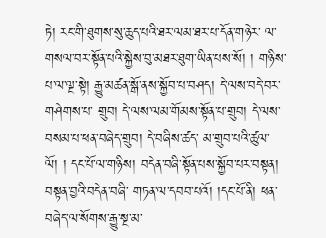ཏེ། རང་གི་ཐུགས་སུ་ཆུད་པའི་ཐར་ལམ་ཐར་པ་དོན་གཉེར་ ལ་གསལ་བར་སྟོན་པའི་སྐྱེས་བུ་མཐར་ཐུག་ཡིན་པས་སོ། ། གཉིས་པ་ལ་ལྔ་སྟེ། རྒྱུ་མཚན་སྒོ་ནས་སྐྱོབ་པ་བཤད། དེ་ལས་བདེ་བར་གཤེགས་པ་ གྲུབ། དེ་ལས་ལམ་གོམས་སྟོན་པ་གྲུབ། དེ་ལས་བསམ་པ་ཕན་བཞེད་གྲུབ། དེ་བཞིས་ཚད་ མ་གྲུབ་པའི་ཚུལ་ལོ། ། དང་པོ་ལ་གཉིས། བདེན་བཞི་སྟོན་པས་སྐྱོབ་པར་བསྟན། བསྟན་བྱའི་བདེན་བཞི་ གཏན་ལ་དབབ་པའོ། །དང་པོ་ནི། ཕན་བཞེད་ལ་སོགས་རྒྱུ་སྔ་མ་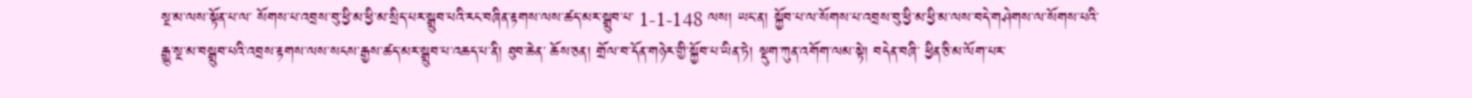སྔ་མ་ལས་སྟོན་པ་ལ་ སོགས་པ་འབྲས་བུ་ཕྱི་མ་ཕྱི་མ་སྲིད་པར་སྒྲུབ་པའི་རང་བཞིན་རྟགས་ལས་ཚད་མར་སྒྲུབ་པ་ 1-1-148 ལས། ཡང་ན། སྐྱོབ་པ་ལ་སོགས་པ་འབྲས་བུ་ཕྱི་མ་ཕྱི་མ་ལས་བདེ་གཤེགས་ལ་སོགས་པའི་ རྒྱུ་སྔ་མ་བསྒྲུབ་པའི་འབྲས་རྟགས་ལས་སངས་རྒྱས་ཚད་མར་སྒྲུབ་པ་འཆད་པ་ནི། ཐུབ་ཆེན་ ཆོས་ཅན། གྲོལ་བ་དོན་གཉེར་གྱི་སྐྱོབ་པ་ཡིན་ཏེ། སྡུག་ཀུན་འགོག་ལམ་སྟེ། བདེན་བཞི་ ཕྱིན་ཅི་མ་ལོག་པར་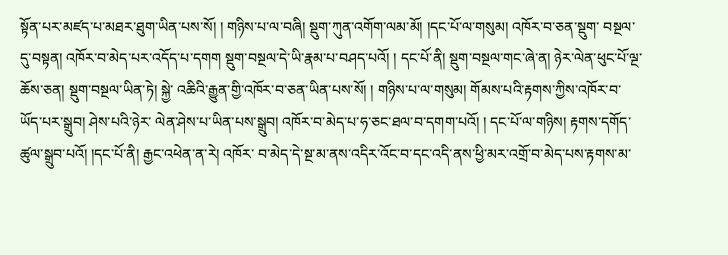སྟོན་པར་མཛད་པ་མཐར་ཐུག་ཡིན་པས་སོ། ། གཉིས་པ་ལ་བཞི། སྡུག་ཀུན་འགོག་ལམ་མོ། །དང་པོ་ལ་གསུམ། འཁོར་བ་ཅན་སྡུག་ བསྔལ་དུ་བསྟན། འཁོར་བ་མེད་པར་འདོད་པ་དགག སྡུག་བསྔལ་དེ་ཡི་རྣམ་པ་བཤད་པའོ། ། དང་པོ་ནི། སྡུག་བསྔལ་གང་ཞེ་ན། ཉེར་ལེན་ཕུང་པོ་ལྔ་ཆོས་ཅན། སྡུག་བསྔལ་ཡིན་ཏེ། སྐྱེ་ འཆིའི་རྒྱུན་གྱི་འཁོར་བ་ཅན་ཡིན་པས་སོ། ། གཉིས་པ་ལ་གསུམ། གོམས་པའི་རྟགས་ཀྱིས་འཁོར་བ་ཡོད་པར་སྒྲུབ། ཤེས་པའི་ཉེར་ ལེན་ཤེས་པ་ཡིན་པས་སྒྲུབ། འཁོར་བ་མེད་པ་ཧ་ཅང་ཐལ་བ་དགག་པའོ། ། དང་པོ་ལ་གཉིས། རྟགས་དགོད་ཚུལ་སྒྲུབ་པའོ། །དང་པོ་ནི། རྒྱང་འཕེན་ན་རེ། འཁོར་ བ་མེད་དེ་སྔ་མ་ནས་འདིར་འོང་བ་དང་འདི་ནས་ཕྱི་མར་འགྲོ་བ་མེད་པས་རྟགས་མ་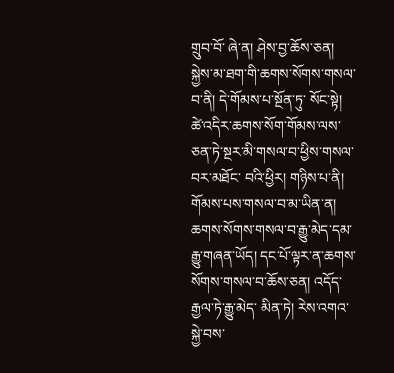གྲུབ་བོ་ ཞེ་ན། ཤེས་བྱ་ཆོས་ཅན། སྐྱེས་མ་ཐག་གི་ཆགས་སོགས་གསལ་བ་ནི། དེ་གོམས་པ་སྔོན་ཏུ་ སོང་སྟེ། ཚེ་འདིར་ཆགས་སོག་གོམས་ལས་ཅན་ཏེ་སྔར་མི་གསལ་བ་ཕྱིས་གསལ་བར་མཐོང་ བའི་ཕྱིར། གཉིས་པ་ནི། གོམས་པས་གསལ་བ་མ་ཡིན་ན། ཆགས་སོགས་གསལ་བ་རྒྱུ་མེད་དམ་ རྒྱུ་གཞན་ཡོད། དང་པོ་ལྟར་ན་ཆགས་སོགས་གསལ་བ་ཆོས་ཅན། འདོད་རྒྱལ་ཏེ་རྒྱུ་མེད་ མིན་ཏེ། རེས་འགའ་སྐྱེ་བས་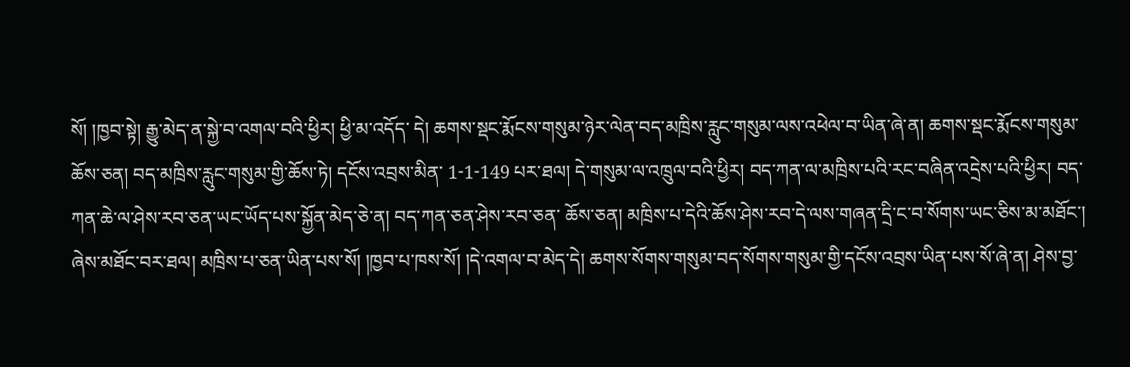སོ། །ཁྱབ་སྟེ། རྒྱུ་མེད་ན་སྐྱེ་བ་འགལ་བའི་ཕྱིར། ཕྱི་མ་འདོད་ དེ། ཆགས་སྡང་རྨོངས་གསུམ་ཉེར་ལེན་བད་མཁྲིས་རླུང་གསུམ་ལས་འཕེལ་བ་ཡིན་ཞེ་ན། ཆགས་སྡང་རྨོངས་གསུམ་ཆོས་ཅན། བད་མཁྲིས་རླུང་གསུམ་གྱི་ཆོས་ཏེ། དངོས་འབྲས་མིན་ 1-1-149 པར་ཐལ། དེ་གསུམ་ལ་འཁྲུལ་བའི་ཕྱིར། བད་ཀན་ལ་མཁྲིས་པའི་རང་བཞིན་འདྲེས་པའི་ཕྱིར། བད་ཀན་ཆེ་ལ་ཤེས་རབ་ཅན་ཡང་ཡོད་པས་སྐྱོན་མེད་ཅེ་ན། བད་ཀན་ཅན་ཤེས་རབ་ཅན་ ཆོས་ཅན། མཁྲིས་པ་དེའི་ཆོས་ཤེས་རབ་དེ་ལས་གཞན་དྲི་ང་བ་སོགས་ཡང་ཅིས་མ་མཐོང་། ཞེས་མཐོང་བར་ཐལ། མཁྲིས་པ་ཅན་ཡིན་པས་སོ། །ཁྱབ་པ་ཁས་སོ། །དེ་འགལ་བ་མེད་དེ། ཆགས་སོགས་གསུམ་བད་སོགས་གསུམ་གྱི་དངོས་འབྲས་ཡིན་པས་སོ་ཞེ་ན། ཤེས་བྱ་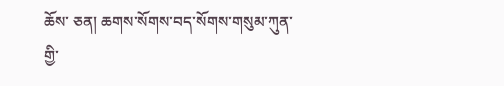ཆོས་ ཅན། ཆགས་སོགས་བད་སོགས་གསུམ་ཀུན་གྱི་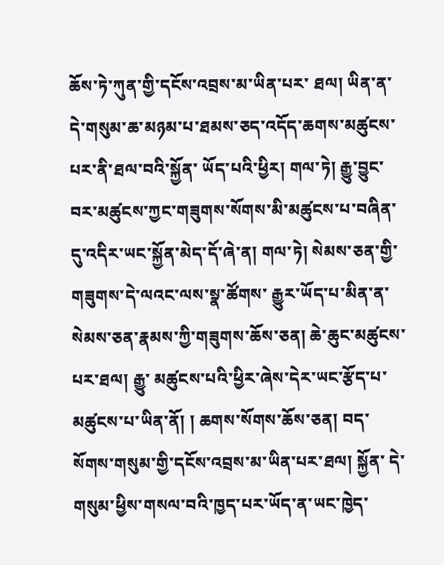ཆོས་ཏེ་ཀུན་གྱི་དངོས་འབྲས་མ་ཡིན་པར་ ཐལ། ཡིན་ན་དེ་གསུམ་ཆ་མཉམ་པ་ཐམས་ཅད་འདོད་ཆགས་མཚུངས་པར་ནི་ཐལ་བའི་སྐྱོན་ ཡོད་པའི་ཕྱིར། གལ་ཏེ། རྒྱུ་བྱུང་བར་མཚུངས་ཀྱང་གཟུགས་སོགས་མི་མཚུངས་པ་བཞིན་ དུ་འདིར་ཡང་སྐྱོན་མེད་དོ་ཞེ་ན། གལ་ཏེ། སེམས་ཅན་གྱི་གཟུགས་དེ་ལའང་ལས་སྣ་ཚོགས་ རྒྱུར་ཡོད་པ་མིན་ན་སེམས་ཅན་རྣམས་ཀྱི་གཟུགས་ཆོས་ཅན། ཆེ་ཆུང་མཚུངས་པར་ཐལ། རྒྱུ་ མཚུངས་པའི་ཕྱིར་ཞེས་དེར་ཡང་རྩོད་པ་མཚུངས་པ་ཡིན་ནོ། ། ཆགས་སོགས་ཆོས་ཅན། བད་སོགས་གསུམ་གྱི་དངོས་འབྲས་མ་ཡིན་པར་ཐལ། སྐྱོན་ དེ་གསུམ་ཕྱིས་གསལ་བའི་ཁྱད་པར་ཡོད་ན་ཡང་ཁྱེད་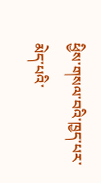ཕྱིས་གསལ་བའི་ཁྱད་པར་མེད་པའི་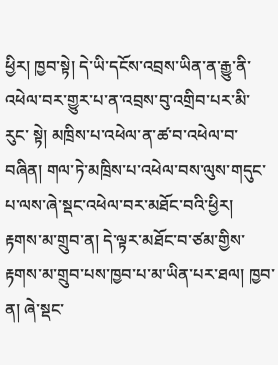ཕྱིར། ཁྱབ་སྟེ། དེ་ཡི་དངོས་འབྲས་ཡིན་ན་རྒྱུ་ནི་འཕེལ་བར་གྱུར་པ་ན་འབྲས་བུ་འགྲིབ་པར་མི་རུང་ སྟེ། མཁྲིས་པ་འཕེལ་ན་ཚ་བ་འཕེལ་བ་བཞིན། གལ་ཏེ་མཁྲིས་པ་འཕེལ་བས་ལུས་གདུང་ པ་ལས་ཞེ་སྡང་འཕེལ་བར་མཐོང་བའི་ཕྱིར། རྟགས་མ་གྲུབ་ན། དེ་ལྟར་མཐོང་བ་ཙམ་གྱིས་ རྟགས་མ་གྲུབ་པས་ཁྱབ་པ་མ་ཡིན་པར་ཐལ། ཁྱབ་ན། ཞེ་སྡང་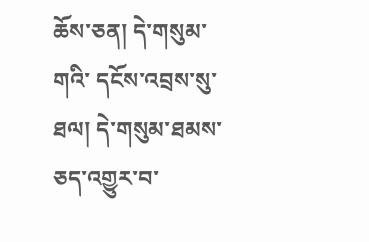ཆོས་ཅན། དེ་གསུམ་གའི་ དངོས་འབྲས་སུ་ཐལ། དེ་གསུམ་ཐམས་ཅད་འགྱུར་བ་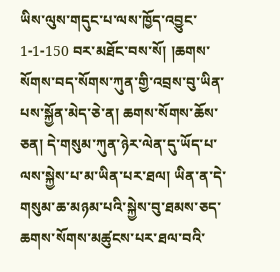ཡིས་ལུས་གདུང་པ་ལས་ཁྱོད་འབྱུང་ 1-1-150 བར་མཐོང་བས་སོ། །ཆགས་སོགས་བད་སོགས་ཀུན་གྱི་འབྲས་བུ་ཡིན་པས་སྐྱོན་མེད་ཅེ་ན། ཆགས་སོགས་ཆོས་ཅན། དེ་གསུམ་ཀུན་ཉེར་ལེན་དུ་ཡོད་པ་ལས་སྐྱེས་པ་མ་ཡིན་པར་ཐལ། ཡིན་ན་དེ་གསུམ་ཆ་མཉམ་པའི་སྐྱེས་བུ་ཐམས་ཅད་ཆགས་སོགས་མཚུངས་པར་ཐལ་བའི་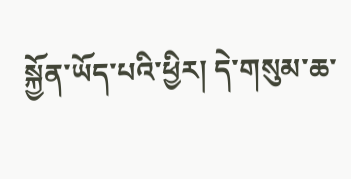སྐྱོན་ཡོད་པའི་ཕྱིར། དེ་གསུམ་ཆ་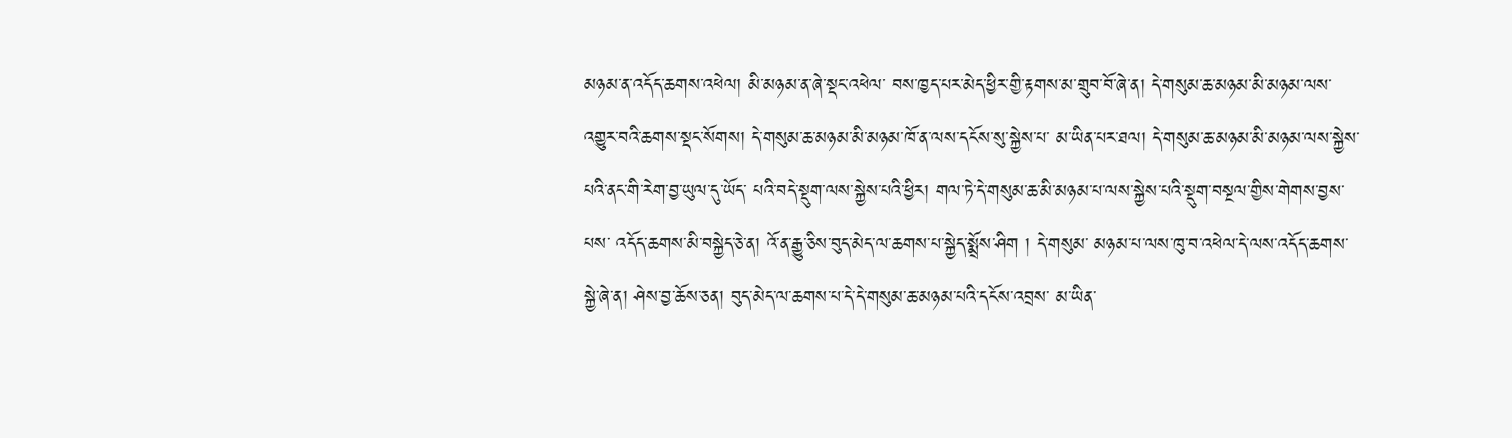མཉམ་ན་འདོད་ཆགས་འཕེལ། མི་མཉམ་ན་ཞེ་སྡང་འཕེལ་ བས་ཁྱད་པར་མེད་ཕྱིར་གྱི་རྟགས་མ་གྲུབ་བོ་ཞེ་ན། དེ་གསུམ་ཆ་མཉམ་མི་མཉམ་ལས་ འགྱུར་བའི་ཆགས་སྡང་སོགས། དེ་གསུམ་ཆ་མཉམ་མི་མཉམ་ཁོ་ན་ལས་དངོས་སུ་སྐྱེས་པ་ མ་ཡིན་པར་ཐལ། དེ་གསུམ་ཆ་མཉམ་མི་མཉམ་ལས་སྐྱེས་པའི་ནང་གི་རེག་བྱ་ཡུལ་དུ་ཡོད་ པའི་བདེ་སྡུག་ལས་སྐྱེས་པའི་ཕྱིར། གལ་ཏེ་དེ་གསུམ་ཆ་མི་མཉམ་པ་ལས་སྐྱེས་པའི་སྡུག་བསྔལ་གྱིས་གེགས་བྱས་པས་ འདོད་ཆགས་མི་བསྐྱེད་ཅེ་ན། འོ་ན་རྒྱུ་ཅིས་བུད་མེད་ལ་ཆགས་པ་སྐྱེད་སྨྲོས་ཤིག ། དེ་གསུམ་ མཉམ་པ་ལས་ཁུ་བ་འཕེལ་དེ་ལས་འདོད་ཆགས་སྐྱེ་ཞེ་ན། ཤེས་བྱ་ཆོས་ཅན། བུད་མེད་ལ་ཆགས་པ་དེ་དེ་གསུམ་ཆ་མཉམ་པའི་དངོས་འབྲས་ མ་ཡིན་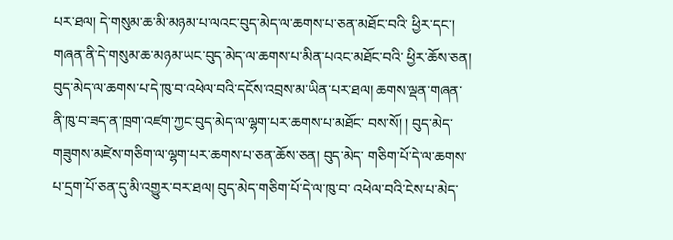པར་ཐལ། དེ་གསུམ་ཆ་མི་མཉམ་པ་ལའང་བུད་མེད་ལ་ཆགས་པ་ཅན་མཐོང་བའི་ ཕྱིར་དང་། གཞན་ནི་དེ་གསུམ་ཆ་མཉམ་ཡང་བུད་མེད་ལ་ཆགས་པ་མིན་པའང་མཐོང་བའི་ ཕྱིར་ཆོས་ཅན། བུད་མེད་ལ་ཆགས་པ་དེ་ཁུ་བ་འཕེལ་བའི་དངོས་འབྲས་མ་ཡིན་པར་ཐལ། ཆགས་ལྡན་གཞན་ནི་ཁུ་བ་ཟད་ན་ཁྲག་འཛག་ཀྱང་བུད་མེད་ལ་ལྷག་པར་ཆགས་པ་མཐོང་ བས་སོ། ། བུད་མེད་གཟུགས་མཛེས་གཅིག་ལ་ལྷག་པར་ཆགས་པ་ཅན་ཆོས་ཅན། བུད་མེད་ གཅིག་པོ་དེ་ལ་ཆགས་པ་དྲག་པོ་ཅན་དུ་མི་འགྱུར་བར་ཐལ། བུད་མེད་གཅིག་པོ་དེ་ལ་ཁུ་བ་ འཕེལ་བའི་ངེས་པ་མེད་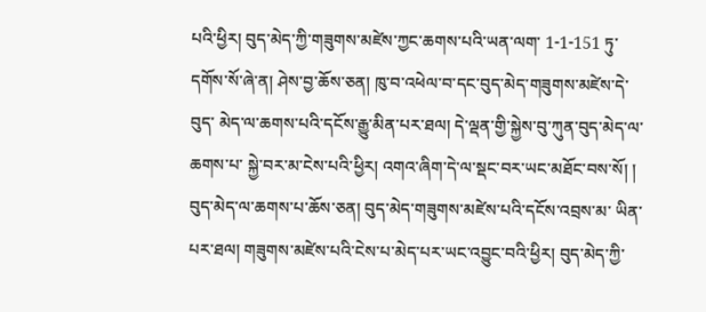པའི་ཕྱིར། བུད་མེད་ཀྱི་གཟུགས་མཛེས་ཀྱང་ཆགས་པའི་ཡན་ལག་ 1-1-151 ཏུ་དགོས་སོ་ཞེ་ན། ཤེས་བྱ་ཆོས་ཅན། ཁུ་བ་འཕེལ་བ་དང་བུད་མེད་གཟུགས་མཛེས་དེ་བུད་ མེད་ལ་ཆགས་པའི་དངོས་རྒྱུ་མིན་པར་ཐལ། དེ་ལྡན་གྱི་སྐྱེས་བུ་ཀུན་བུད་མེད་ལ་ཆགས་པ་ སྐྱེ་བར་མ་ངེས་པའི་ཕྱིར། འགའ་ཞིག་དེ་ལ་སྡང་བར་ཡང་མཐོང་བས་སོ། ། བུད་མེད་ལ་ཆགས་པ་ཆོས་ཅན། བུད་མེད་གཟུགས་མཛེས་པའི་དངོས་འབྲས་མ་ ཡིན་པར་ཐལ། གཟུགས་མཛེས་པའི་ངེས་པ་མེད་པར་ཡང་འབྱུང་བའི་ཕྱིར། བུད་མེད་ཀྱི་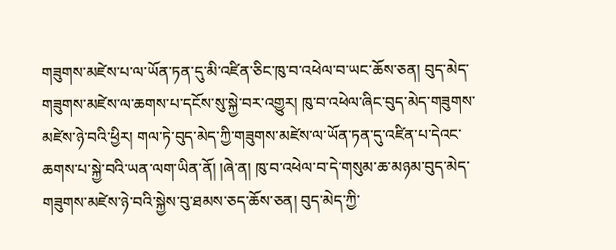གཟུགས་མཛེས་པ་ལ་ཡོན་ཏན་དུ་མི་འཛིན་ཅིང་ཁུ་བ་འཕེལ་བ་ཡང་ཆོས་ཅན། བུད་མེད་ གཟུགས་མཛེས་ལ་ཆགས་པ་དངོས་སུ་སྐྱེ་བར་འགྱུར། ཁུ་བ་འཕེལ་ཞིང་བུད་མེད་གཟུགས་ མཛེས་ཉེ་བའི་ཕྱིར། གལ་ཏེ་བུད་མེད་ཀྱི་གཟུགས་མཛེས་ལ་ཡོན་ཏན་དུ་འཛིན་པ་དེའང་ ཆགས་པ་སྐྱེ་བའི་ཡན་ལག་ཡིན་ནོ། །ཞེ་ན། ཁུ་བ་འཕེལ་བ་དེ་གསུམ་ཆ་མཉམ་བུད་མེད་ གཟུགས་མཛེས་ཉེ་བའི་སྐྱེས་བུ་ཐམས་ཅད་ཆོས་ཅན། བུད་མེད་ཀྱི་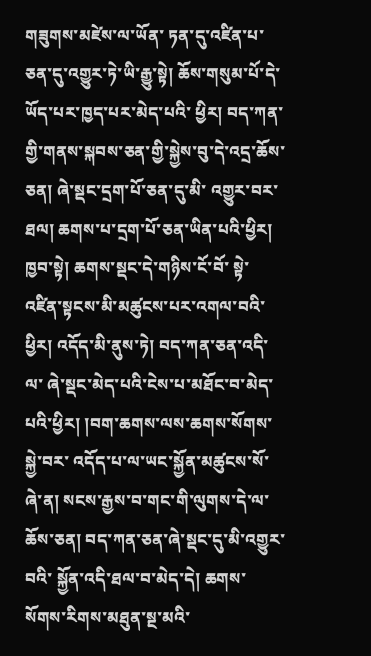གཟུགས་མཛེས་ལ་ཡོན་ ཏན་དུ་འཛིན་པ་ཅན་དུ་འགྱུར་ཏེ་ཡི་རྒྱུ་སྟེ། ཆོས་གསུམ་པོ་དེ་ཡོད་པར་ཁྱད་པར་མེད་པའི་ ཕྱིར། བད་ཀན་གྱི་གནས་སྐབས་ཅན་གྱི་སྐྱེས་བུ་དེ་འདྲ་ཆོས་ཅན། ཞེ་སྡང་དྲག་པོ་ཅན་དུ་མི་ འགྱུར་བར་ཐལ། ཆགས་པ་དྲག་པོ་ཅན་ཡིན་པའི་ཕྱིར། ཁྱབ་སྟེ། ཆགས་སྡང་དེ་གཉིས་ངོ་བོ་ སྟེ་འཛིན་སྟངས་མི་མཚུངས་པར་འགལ་བའི་ཕྱིར། འདོད་མི་ནུས་ཏེ། བད་ཀན་ཅན་འདི་ལ་ ཞེ་སྡང་མེད་པའི་ངེས་པ་མཐོང་བ་མེད་པའི་ཕྱིར། །བག་ཆགས་ལས་ཆགས་སོགས་སྐྱེ་བར་ འདོད་པ་ལ་ཡང་སྐྱོན་མཚུངས་སོ་ཞེ་ན། སངས་རྒྱས་བ་གང་གི་ལུགས་དེ་ལ་ཆོས་ཅན། བད་ཀན་ཅན་ཞེ་སྡང་དུ་མི་འགྱུར་བའི་ སྐྱོན་འདི་ཐལ་བ་མེད་དེ། ཆགས་སོགས་རིགས་མཐུན་སྔ་མའི་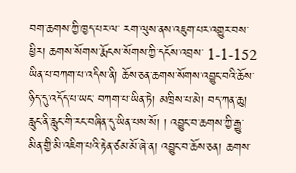བག་ཆགས་ཀྱི་ཁྱད་པར་ལ་ རག་ལུས་ནས་འཇུག་པར་འགྱུར་བས་ཕྱིར། ཆགས་སོགས་རྨོངས་སོགས་ཀྱི་དངོས་འབྲས་ 1-1-152 ཡིན་པ་བཀག་པ་འདིས་ནི། ཆོས་ཅན་ཆགས་སོགས་འབྱུང་བའི་ཆོས་ཉིད་དུ་འདོད་པ་ཡང་ བཀག་པ་ཡིན་ཏེ། མཁྲིས་པ་མེ། བད་ཀན་ཆུ། རླུང་ནི་རླུང་གི་རང་བཞིན་དུ་ཡིན་པས་སོ། ། འབྱུང་བ་ཆགས་ཀྱི་རྒྱུ་མིན་གྱི་མི་འཇིག་པའི་རྟེན་ཙམ་མོ་ཞེ་ན། འབྱུང་བ་ཆོས་ཅན། ཆགས་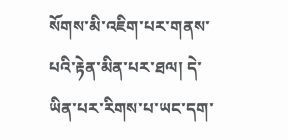སོགས་མི་འཇིག་པར་གནས་པའི་རྟེན་མིན་པར་ཐལ། དེ་ཡིན་པར་རིགས་པ་ཡང་དག་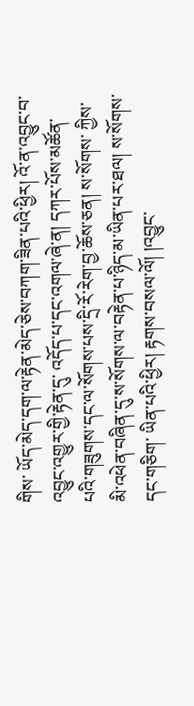གིས་ ཡོད་མེད་དག་ལ་རྟེན་མེད་ཅེས་བཀག་ཟིན་པའི་ཕྱིར། འོ་ན་འབྱུང་བ་འབྱུང་འགྱུར་གྱི་རྟེན་དུ་ འདོད་པ་དང་འགལ་ཞེ་ན། དཀར་པོས་མཚོན་པའི་གཟུགས་དང་ལ་སོགས་པས་དྲི་རོ་རེག་བྱ་ཆོས་ཅན། ས་སོགས་ ཀྱིས་མི་འཕེན་བཞིན་དུ་ས་སོགས་ལ་བརྟེན་པ་ཉིད་མ་ཡིན་པར་ཐལ། ས་སོགས་དང་གཅིག་ ཡིན་པའི་ཕྱིར། རྟགས་བསལ་ལོ། །འབྱུང་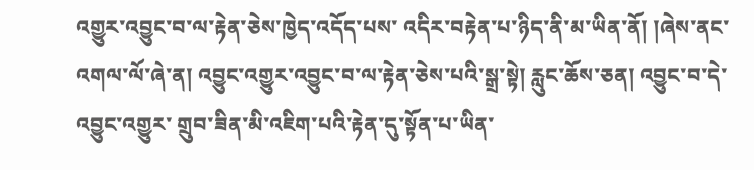འགྱུར་འབྱུང་བ་ལ་རྟེན་ཅེས་ཁྱེད་འདོད་པས་ འདིར་བརྟེན་པ་ཉིད་ནི་མ་ཡིན་ནོ། །ཞེས་ནང་འགལ་ལོ་ཞེ་ན། འབྱུང་འགྱུར་འབྱུང་བ་ལ་རྟེན་ཅེས་པའི་སྒྲ་སྟེ། རླུང་ཆོས་ཅན། འབྱུང་བ་དེ་འབྱུང་འགྱུར་ གྲུབ་ཟིན་མི་འཇིག་པའི་རྟེན་དུ་སྟོན་པ་ཡིན་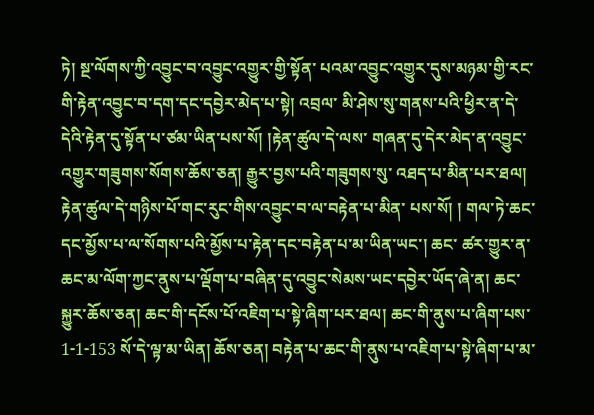ཏེ། སྔ་ལོགས་ཀྱི་འབྱུང་བ་འབྱུང་འགྱུར་གྱི་སྟོན་ པའམ་འབྱུང་འགྱུར་དུས་མཉམ་གྱི་རང་གི་རྟེན་འབྱུང་བ་དག་དང་དབྱེར་མེད་པ་སྟེ། འབྲལ་ མི་ཤེས་སུ་གནས་པའི་ཕྱིར་ན་དེ་དེའི་རྟེན་དུ་སྟོན་པ་ཙམ་ཡིན་པས་སོ། །རྟེན་ཚུལ་དེ་ལས་ གཞན་དུ་དེར་མེད་ན་འབྱུང་འགྱུར་གཟུགས་སོགས་ཆོས་ཅན། རྒྱུར་བྱས་པའི་གཟུགས་སུ་ འཐད་པ་མིན་པར་ཐལ། རྟེན་ཚུལ་དེ་གཉིས་པོ་གང་རུང་གིས་འབྱུང་བ་ལ་བརྟེན་པ་མིན་ པས་སོ། ། གལ་ཏེ་ཆང་དང་མྱོས་པ་ལ་སོགས་པའི་མྱོས་པ་རྟེན་དང་བརྟེན་པ་མ་ཡིན་ཡང་། ཆང་ ཚར་གྱུར་ན་ཆང་མ་ལོག་ཀྱང་ནུས་པ་ལྡོག་པ་བཞིན་དུ་འབྱུང་སེམས་ཡང་དབྱེར་ཡོད་ཞེ་ན། ཆང་སྐྱུར་ཆོས་ཅན། ཆང་གི་དངོས་པོ་འཇིག་པ་སྟེ་ཞིག་པར་ཐལ། ཆང་གི་ནུས་པ་ཞིག་པས་ 1-1-153 སོ་དེ་ལྟ་མ་ཡིན། ཆོས་ཅན། བརྟེན་པ་ཆང་གི་ནུས་པ་འཇིག་པ་སྟེ་ཞིག་པ་མ་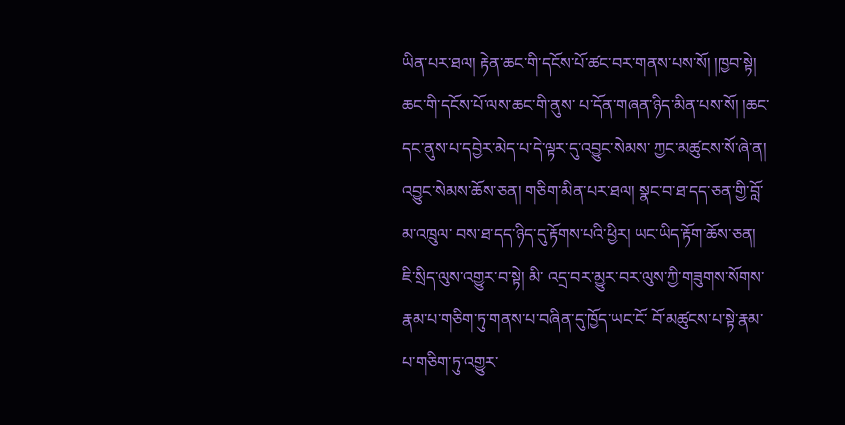ཡིན་པར་ཐལ། རྟེན་ཆང་གི་དངོས་པོ་ཚང་བར་གནས་པས་སོ། །ཁྱབ་སྟེ། ཆང་གི་དངོས་པོ་ལས་ཆང་གི་ནུས་ པ་དོན་གཞན་ཉིད་མིན་པས་སོ། །ཆང་དང་ནུས་པ་དབྱེར་མེད་པ་དེ་ལྟར་དུ་འབྱུང་སེམས་ ཀྱང་མཚུངས་སོ་ཞེ་ན། འབྱུང་སེམས་ཆོས་ཅན། གཅིག་མིན་པར་ཐལ། སྣང་བ་ཐ་དད་ཅན་གྱི་བློ་མ་འཁྲུལ་ བས་ཐ་དད་ཉིད་དུ་རྟོགས་པའི་ཕྱིར། ཡང་ཡིད་རྟོག་ཆོས་ཅན། ཇི་སྲིད་ལུས་འགྱུར་བ་སྟེ། མི་ འདྲ་བར་མྱུར་བར་ལུས་ཀྱི་གཟུགས་སོགས་རྣམ་པ་གཅིག་ཏུ་གནས་པ་བཞིན་དུ་ཁྱོད་ཡང་ངོ་ བོ་མཚུངས་པ་སྟེ་རྣམ་པ་གཅིག་ཏུ་འགྱུར་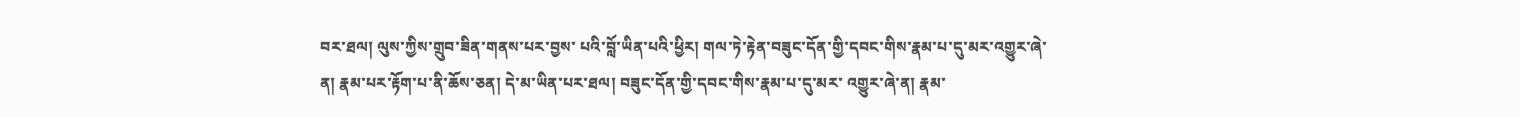བར་ཐལ། ལུས་ཀྱིས་གྲུབ་ཟིན་གནས་པར་བྱས་ པའི་བློ་ཡིན་པའི་ཕྱིར། གལ་ཏེ་རྟེན་བཟུང་དོན་གྱི་དབང་གིས་རྣམ་པ་དུ་མར་འགྱུར་ཞེ་ན། རྣམ་པར་རྟོག་པ་ནི་ཆོས་ཅན། དེ་མ་ཡིན་པར་ཐལ། བཟུང་དོན་གྱི་དབང་གིས་རྣམ་པ་དུ་མར་ འགྱུར་ཞེ་ན། རྣམ་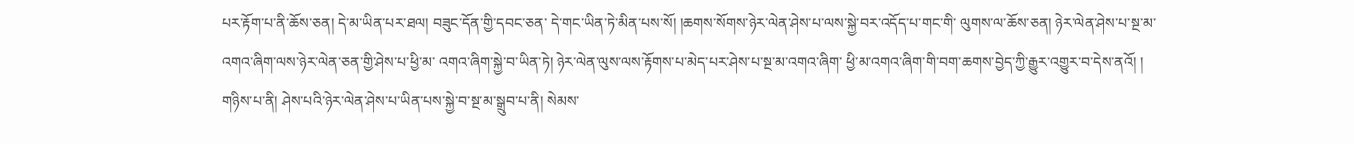པར་རྟོག་པ་ནི་ཆོས་ཅན། དེ་མ་ཡིན་པར་ཐལ། བཟུང་དོན་གྱི་དབང་ཅན་ དེ་གང་ཡིན་ཏེ་མིན་པས་སོ། །ཆགས་སོགས་ཉེར་ལེན་ཤེས་པ་ལས་སྐྱེ་བར་འདོད་པ་གང་གི་ ལུགས་ལ་ཆོས་ཅན། ཉེར་ལེན་ཤེས་པ་སྔ་མ་འགའ་ཞིག་ལས་ཉེར་ལེན་ཅན་གྱི་ཤེས་པ་ཕྱི་མ་ འགའ་ཞིག་སྐྱེ་བ་ཡིན་ཏེ། ཉེར་ལེན་ལུས་ལས་རྟོགས་པ་མེད་པར་ཤེས་པ་སྔ་མ་འགའ་ཞིག་ ཕྱི་མ་འགའ་ཞིག་གི་བག་ཆགས་བྱེད་ཀྱི་རྒྱུར་འགྱུར་བ་དེས་ནའོ། ། གཉིས་པ་ནི། ཤེས་པའི་ཉེར་ལེན་ཤེས་པ་ཡིན་པས་སྐྱེ་བ་སྔ་མ་སྒྲུབ་པ་ནི། སེམས་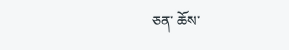ཅན་ ཆོས་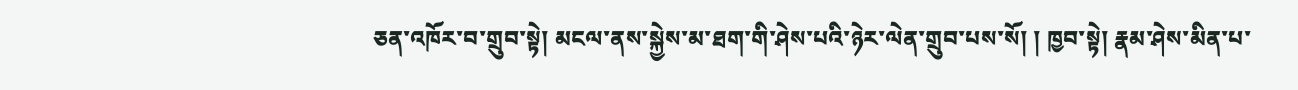ཅན་འཁོར་བ་གྲུབ་སྟེ། མངལ་ནས་སྐྱེས་མ་ཐག་གི་ཤེས་པའི་ཉེར་ལེན་གྲུབ་པས་སོ། ། ཁྱབ་སྟེ། རྣམ་ཤེས་མིན་པ་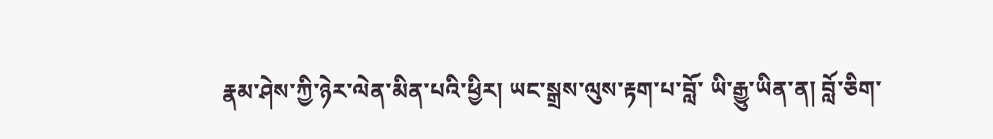རྣམ་ཤེས་ཀྱི་ཉེར་ལེན་མིན་པའི་ཕྱིར། ཡང་སྒྲས་ལུས་རྟག་པ་བློ་ ཡི་རྒྱུ་ཡིན་ན། བློ་ཅིག་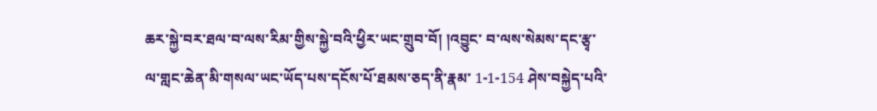ཆར་སྐྱེ་བར་ཐལ་བ་ལས་རིམ་གྱིས་སྐྱེ་བའི་ཕྱིར་ཡང་གྲུབ་བོ། །འབྱུང་ བ་ལས་སེམས་དང་རྩྭ་ལ་གླང་ཆེན་མི་གསལ་ཡང་ཡོད་པས་དངོས་པོ་ཐམས་ཅད་ནི་རྣམ་ 1-1-154 ཤེས་བསྐྱེད་པའི་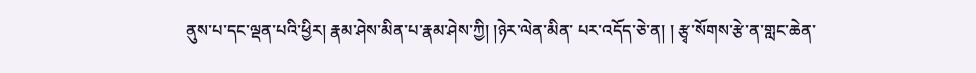ནུས་པ་དང་ལྡན་པའི་ཕྱིར། རྣམ་ཤེས་མིན་པ་རྣམ་ཤེས་ཀྱི། །ཉེར་ལེན་མིན་ པར་འདོད་ཅེ་ན། ། རྩྭ་སོགས་རྩེ་ན་གླང་ཆེན་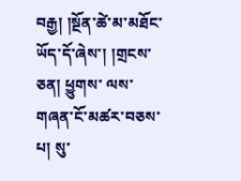བརྒྱ། །སྔོན་ཚེ་མ་མཐོང་ཡོད་དོ་ཞེས་། །གྲངས་ཅན། ཕྱུགས་ ལས་གཞན་ངོ་མཚར་བཅས་པ། སུ་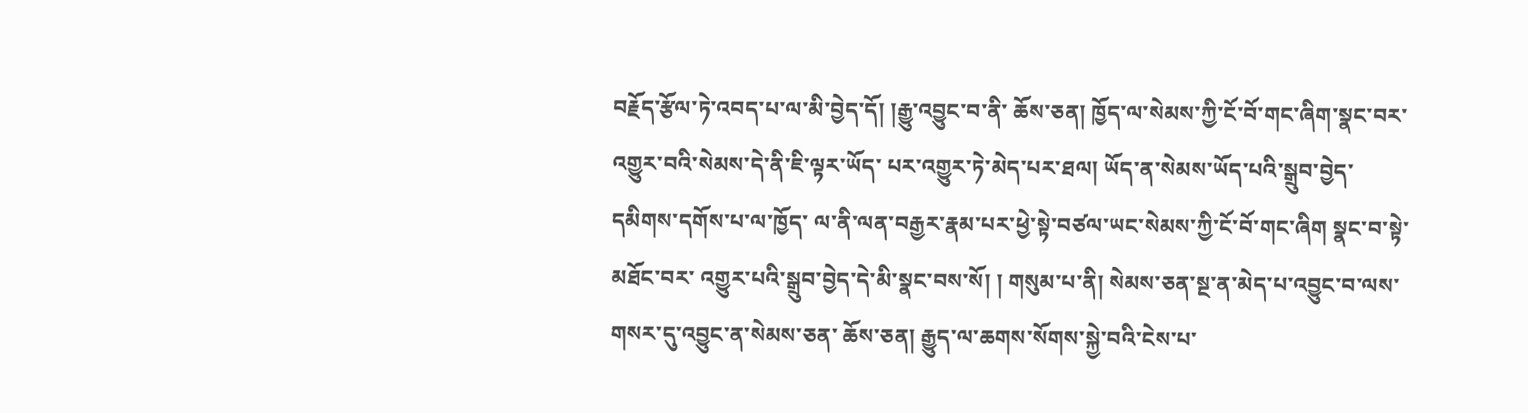བརྗོད་རྩོལ་ཏེ་འབད་པ་ལ་མི་བྱེད་དོ། །རྒྱུ་འབྱུང་བ་ནི་ ཆོས་ཅན། ཁྱོད་ལ་སེམས་ཀྱི་ངོ་བོ་གང་ཞིག་སྣང་བར་འགྱུར་བའི་སེམས་དེ་ནི་ཇི་ལྟར་ཡོད་ པར་འགྱུར་ཏེ་མེད་པར་ཐལ། ཡོད་ན་སེམས་ཡོད་པའི་སྒྲུབ་བྱེད་དམིགས་དགོས་པ་ལ་ཁྱོད་ ལ་ནི་ལན་བརྒྱར་རྣམ་པར་ཕྱེ་སྟེ་བཙལ་ཡང་སེམས་ཀྱི་ངོ་བོ་གང་ཞིག སྣང་བ་སྟེ་མཐོང་བར་ འགྱུར་པའི་སྒྲུབ་བྱེད་དེ་མི་སྣང་བས་སོ། ། གསུམ་པ་ནི། སེམས་ཅན་སྔ་ན་མེད་པ་འབྱུང་བ་ལས་གསར་དུ་འབྱུང་ན་སེམས་ཅན་ ཆོས་ཅན། རྒྱུད་ལ་ཆགས་སོགས་སྐྱེ་བའི་ངེས་པ་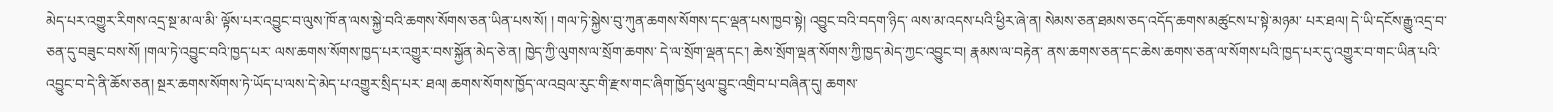མེད་པར་འགྱུར་རིགས་འདྲ་སྔ་མ་ལ་མི་ ལྟོས་པར་འབྱུང་བ་ལུས་ཁོ་ན་ལས་སྐྱེ་བའི་ཆགས་སོགས་ཅན་ཡིན་པས་སོ། ། གལ་ཏེ་སྐྱེས་བུ་ཀུན་ཆགས་སོགས་དང་ལྡན་པས་ཁྱབ་སྟེ། འབྱུང་བའི་བདག་ཉིད་ ལས་མ་འདས་པའི་ཕྱིར་ཞེ་ན། སེམས་ཅན་ཐམས་ཅད་འདོད་ཆགས་མཚུངས་པ་སྟེ་མཉམ་ པར་ཐལ། དེ་ཡི་དངོས་རྒྱུ་འདྲ་བ་ཅན་དུ་བཟུང་བས་སོ། །གལ་ཏེ་འབྱུང་བའི་ཁྱད་པར་ ལས་ཆགས་སོགས་ཁྱད་པར་འགྱུར་བས་སྐྱོན་མེད་ཅེ་ན། ཁྱེད་ཀྱི་ལུགས་ལ་སྲོག་ཆགས་ དེ་ལ་སྲོག་ལྡན་དང་། ཆེས་སྲོག་ལྡན་སོགས་ཀྱི་ཁྱད་མེད་ཀྱང་འབྱུང་བ། རྣམས་ལ་བརྟེན་ ནས་ཆགས་ཅན་དང་ཆེས་ཆགས་ཅན་ལ་སོགས་པའི་ཁྱད་པར་དུ་འགྱུར་བ་གང་ཡིན་པའི་ འབྱུང་བ་དེ་ནི་ཆོས་ཅན། སྔར་ཆགས་སོགས་ཏེ་ཡོད་པ་ལས་དེ་མེད་པ་འགྱུར་སྲིད་པར་ ཐལ། ཆགས་སོགས་ཁྱོད་ལ་འབྲལ་རུང་གི་རྫས་གང་ཞིག་ཁྱོད་ཕུལ་བྱུང་འགྲིབ་པ་བཞིན་དུ། ཆགས་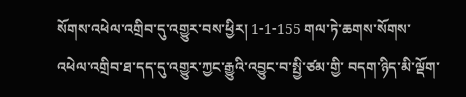སོགས་འཕེལ་འགྲིབ་དུ་འགྱུར་བས་ཕྱིར། 1-1-155 གལ་ཏེ་ཆགས་སོགས་འཕེལ་འགྲིབ་ཐ་དད་དུ་འགྱུར་ཀྱང་རྒྱུའི་འབྱུང་བ་སྤྱི་ཙམ་གྱི་ བདག་ཉིད་མི་ལྡོག་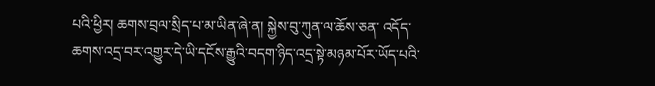པའི་ཕྱིར། ཆགས་བྲལ་སྲིད་པ་མ་ཡིན་ཞེ་ན། སྐྱེས་བུ་ཀུན་ལ་ཆོས་ཅན་ འདོད་ཆགས་འདྲ་བར་འགྱུར་དེ་ཡི་དངོས་རྒྱུའི་བདག་ཉིད་འདྲ་སྟེ་མཉམ་པོར་ཡོད་པའི་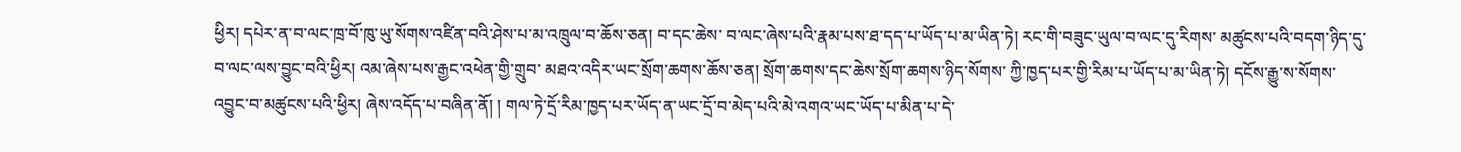ཕྱིར། དཔེར་ན་བ་ལང་ཁྲ་བོ་ཁུ་ཡུ་སོགས་འཛིན་བའི་ཤེས་པ་མ་འཁྲུལ་བ་ཆོས་ཅན། བ་དང་ཆེས་ བ་ལང་ཞེས་པའི་རྣམ་པས་ཐ་དད་པ་ཡོད་པ་མ་ཡིན་ཏེ། རང་གི་བཟུང་ཡུལ་བ་ལང་དུ་རིགས་ མཚུངས་པའི་བདག་ཉིད་དུ་བ་ལང་ལས་བྱུང་བའི་ཕྱིར། འམ་ཞེས་པས་རྒྱང་འཕེན་གྱི་གྲུབ་ མཐའ་འདིར་ཡང་སྲོག་ཆགས་ཆོས་ཅན། སྲོག་ཆགས་དང་ཆེས་སྲོག་ཆགས་ཉིད་སོགས་ ཀྱི་ཁྱད་པར་གྱི་རིམ་པ་ཡོད་པ་མ་ཡིན་ཏེ། དངོས་རྒྱུ་ས་སོགས་འབྱུང་བ་མཚུངས་པའི་ཕྱིར། ཞེས་འདོད་པ་བཞིན་ནོ། ། གལ་ཏེ་དྲོ་རིམ་ཁྱད་པར་ཡོད་ན་ཡང་དྲོ་བ་མེད་པའི་མེ་འགའ་ཡང་ཡོད་པ་མིན་པ་དེ་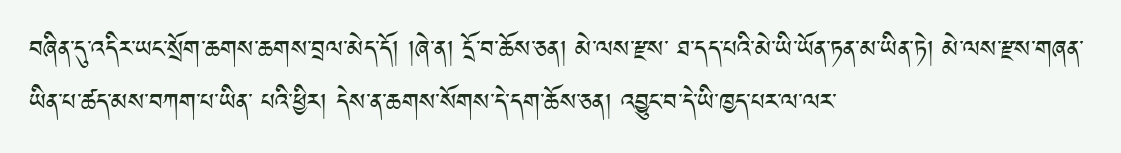བཞིན་དུ་འདིར་ཡང་སྲོག་ཆགས་ཆགས་བྲལ་མེད་དོ། །ཞེ་ན། དྲོ་བ་ཆོས་ཅན། མེ་ལས་རྫས་ ཐ་དད་པའི་མེ་ཡི་ཡོན་ཏན་མ་ཡིན་ཏེ། མེ་ལས་རྫས་གཞན་ཡིན་པ་ཚད་མས་བཀག་པ་ཡིན་ པའི་ཕྱིར། དེས་ན་ཆགས་སོགས་དེ་དག་ཆོས་ཅན། འབྱུང་བ་དེ་ཡི་ཁྱད་པར་ལ་ལར་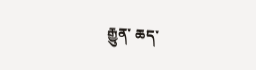རྒྱུན་ ཆད་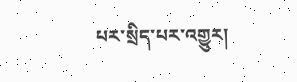པར་སྲིད་པར་འགྱུར།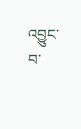འབྱུང་བ་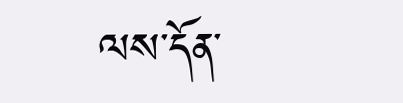ལས་དོན་